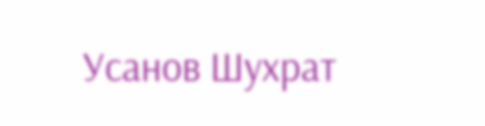Усанов Шухрат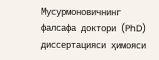Мусурмоновичнинг
фалсафа доктори (PhD) диссертацияси ҳимояси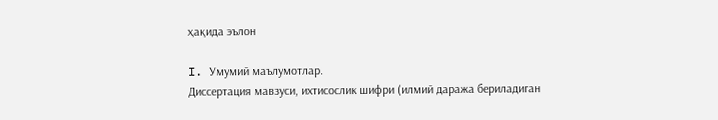ҳақида эълон

I. Умумий маълумотлар.
Диссертация мавзуси, ихтисослик шифри (илмий даража бериладиган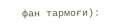фан тармоғи):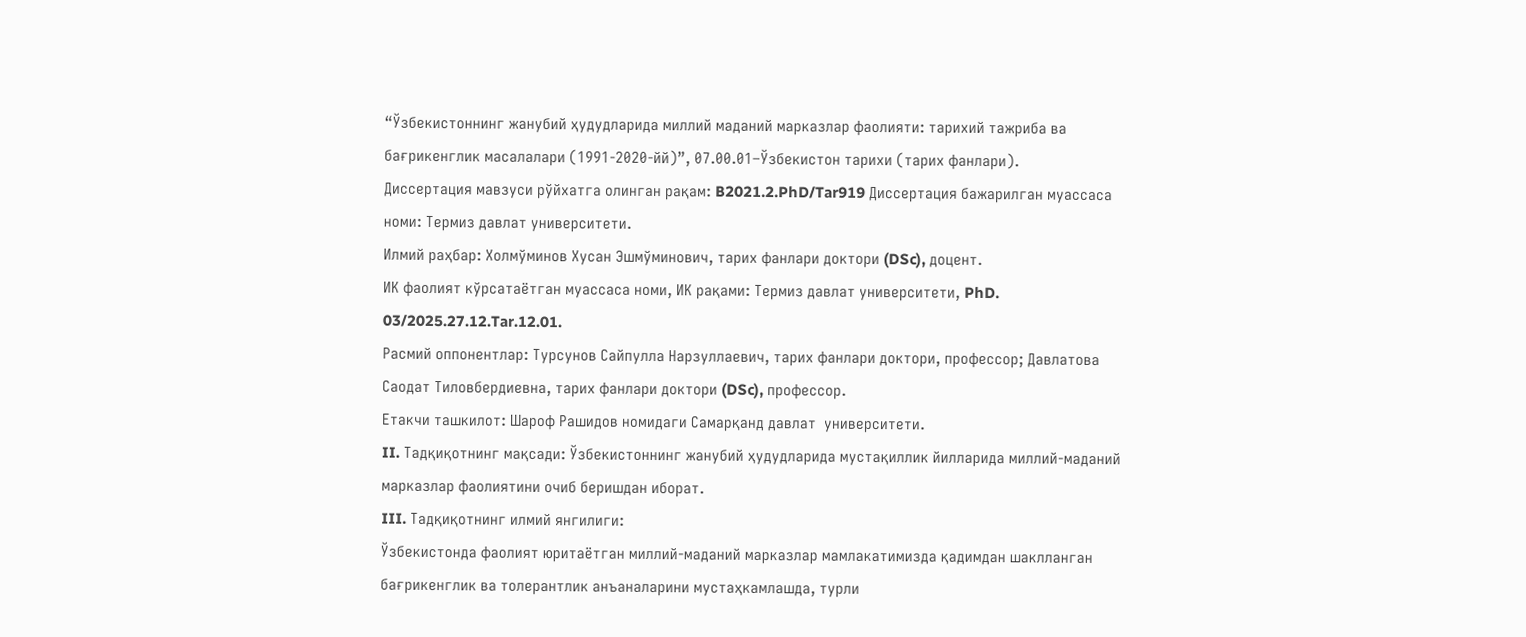“Ўзбекистоннинг жанубий ҳудудларида миллий маданий марказлар фаолияти: тарихий тажриба ва бағрикенглик масалалари (1991-2020-йй)”, 07.00.01–Ўзбекистон тарихи (тарих фанлари).
Диссертация мавзуси рўйхатга олинган рақам: B2021.2.PhD/Tar919 Диссертация бажарилган муассаса номи: Термиз давлат университети.
Илмий раҳбар: Холмўминов Хусан Эшмўминович, тарих фанлари доктори (DSc), доцент.
ИК фаолият кўрсатаётган муассаса номи, ИК рақами: Термиз давлат университети, PhD. 03/2025.27.12.Tar.12.01.
Расмий оппонентлар: Турсунов Сайпулла Нарзуллаевич, тарих фанлари доктори, профессор; Давлатова Саодат Тиловбердиевна, тарих фанлари доктори (DSc), профессор.
Етакчи ташкилот: Шароф Рашидов номидаги Самарқанд давлат  университети.
II. Тадқиқотнинг мақсади: Ўзбекистоннинг жанубий ҳудудларида мустақиллик йилларида миллий-маданий марказлар фаолиятини очиб беришдан иборат.
III. Тадқиқотнинг илмий янгилиги:
Ўзбекистонда фаолият юритаётган миллий-маданий марказлар мамлакатимизда қадимдан шаклланган бағрикенглик ва толерантлик анъаналарини мустаҳкамлашда, турли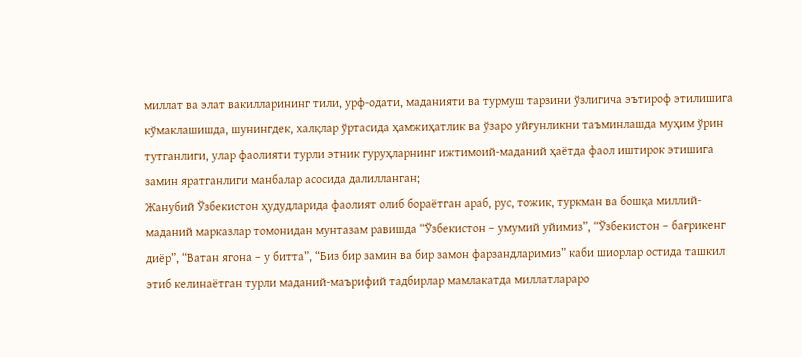миллат ва элат вакилларининг тили, урф-одати, маданияти ва турмуш тарзини ўзлигича эътироф этилишига кўмаклашишда, шунингдек, халқлар ўртасида ҳамжиҳатлик ва ўзаро уйғунликни таъминлашда муҳим ўрин тутганлиги, улар фаолияти турли этник гуруҳларнинг ижтимоий-маданий ҳаётда фаол иштирок этишига замин яратганлиги манбалар асосида далилланган;
Жанубий Ўзбекистон ҳудудларида фаолият олиб бораётган араб, рус, тожик, туркман ва бошқа миллий-маданий марказлар томонидан мунтазам равишда “Ўзбекистон – умумий уйимиз”, “Ўзбекистон – бағрикенг диёр”, “Ватан ягона – у битта”, “Биз бир замин ва бир замон фарзандларимиз” каби шиорлар остида ташкил этиб келинаётган турли маданий-маърифий тадбирлар мамлакатда миллатлараро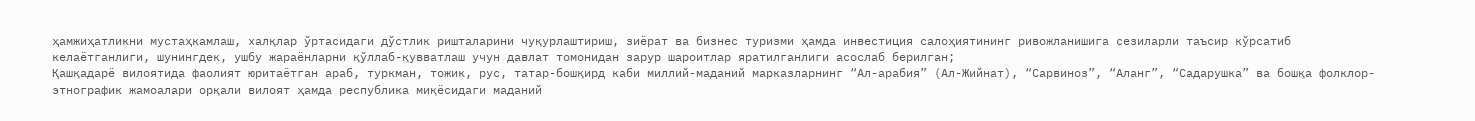ҳамжиҳатликни мустаҳкамлаш, халқлар ўртасидаги дўстлик ришталарини чуқурлаштириш, зиёрат ва бизнес туризми ҳамда инвестиция салоҳиятининг ривожланишига сезиларли таъсир кўрсатиб келаётганлиги, шунингдек, ушбу жараёнларни қўллаб-қувватлаш учун давлат томонидан зарур шароитлар яратилганлиги асослаб берилган;
Қашқадарё вилоятида фаолият юритаётган араб, туркман, тожик, рус, татар-бошқирд каби миллий-маданий марказларнинг “Ал-арабия” (Ал-Жийнат), “Сарвиноз”, “Аланг”, “Садарушка” ва бошқа фолклор-этнографик жамоалари орқали вилоят ҳамда республика миқёсидаги маданий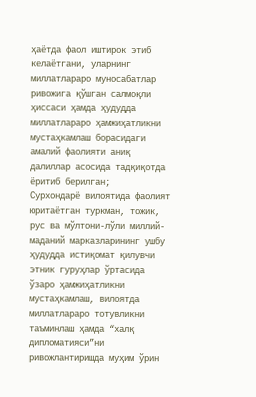ҳаётда фаол иштирок этиб келаётгани, уларнинг миллатлараро муносабатлар ривожига қўшган салмоқли ҳиссаси ҳамда ҳудудда миллатлараро ҳамжиҳатликни мустаҳкамлаш борасидаги амалий фаолияти аниқ далиллар асосида тадқиқотда ёритиб берилган;
Сурхондарё вилоятида фаолият юритаётган туркман, тожик, рус ва мўлтони-лўли миллий-маданий марказларининг ушбу ҳудудда истиқомат қилувчи этник гуруҳлар ўртасида ўзаро ҳамжиҳатликни мустаҳкамлаш, вилоятда миллатлараро тотувликни таъминлаш ҳамда “халқ дипломатияси”ни ривожлантиришда муҳим ўрин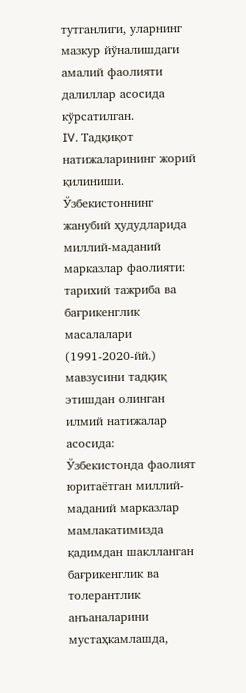тутганлиги, уларнинг мазкур йўналишдаги амалий фаолияти далиллар асосида кўрсатилган.
IV. Тадқиқот натижаларининг жорий қилиниши.
Ўзбекистоннинг жанубий ҳудудларида миллий-маданий марказлар фаолияти: тарихий тажриба ва бағрикенглик масалалари (1991-2020-йй.) мавзусини тадқиқ этишдан олинган илмий натижалар асосида:
Ўзбекистонда фаолият юритаётган миллий-маданий марказлар мамлакатимизда қадимдан шаклланган бағрикенглик ва толерантлик анъаналарини мустаҳкамлашда,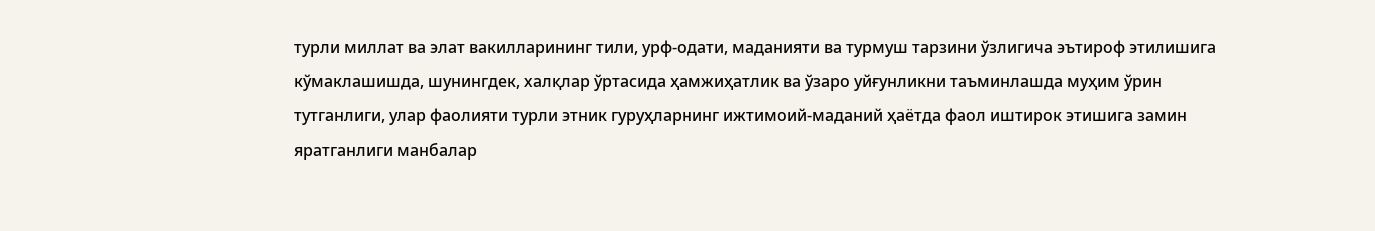турли миллат ва элат вакилларининг тили, урф-одати, маданияти ва турмуш тарзини ўзлигича эътироф этилишига кўмаклашишда, шунингдек, халқлар ўртасида ҳамжиҳатлик ва ўзаро уйғунликни таъминлашда муҳим ўрин тутганлиги, улар фаолияти турли этник гуруҳларнинг ижтимоий-маданий ҳаётда фаол иштирок этишига замин яратганлиги манбалар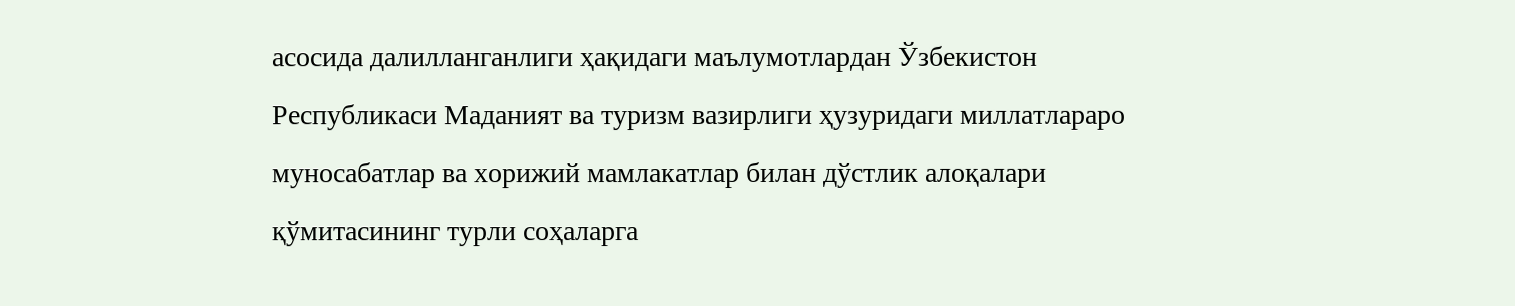асосида далилланганлиги ҳақидаги маълумотлардан Ўзбекистон Республикаси Маданият ва туризм вазирлиги ҳузуридаги миллатлараро муносабатлар ва хорижий мамлакатлар билан дўстлик алоқалари қўмитасининг турли соҳаларга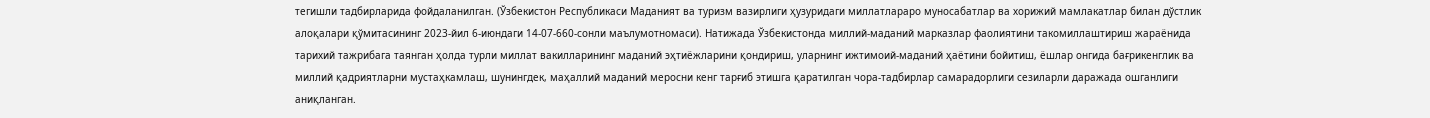тегишли тадбирларида фойдаланилган. (Ўзбекистон Республикаси Маданият ва туризм вазирлиги ҳузуридаги миллатлараро муносабатлар ва хорижий мамлакатлар билан дўстлик алоқалари қўмитасининг 2023-йил 6-июндаги 14-07-660-сонли маълумотномаси). Натижада Ўзбекистонда миллий-маданий марказлар фаолиятини такомиллаштириш жараёнида тарихий тажрибага таянган ҳолда турли миллат вакилларининг маданий эҳтиёжларини қондириш, уларнинг ижтимоий-маданий ҳаётини бойитиш, ёшлар онгида бағрикенглик ва миллий қадриятларни мустаҳкамлаш, шунингдек, маҳаллий маданий меросни кенг тарғиб этишга қаратилган чора-тадбирлар самарадорлиги сезиларли даражада ошганлиги аниқланган.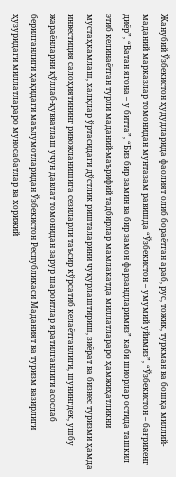Жанубий Ўзбекистон ҳудудларида фаолият олиб бораётган араб, рус, тожик, туркман ва бошқа миллий-маданий марказлар томонидан мунтазам равишда “Ўзбекистон – умумий уйимиз”, “Ўзбекистон – бағрикенг диёр”, “Ватан ягона – у битта”, “Биз бир замин ва бир замон фарзандларимиз” каби шиорлар остида ташкил этиб келинаётган турли маданий-маърифий тадбирлар мамлакатда миллатлараро ҳамжиҳатликни мустаҳкамлаш, халқлар ўртасидаги дўстлик ришталарини чуқурлаштириш, зиёрат ва бизнес туризми ҳамда инвестиция салоҳиятининг ривожланишига сезиларли таъсир кўрсатиб келаётганлиги, шунингдек, ушбу жараёнларни қўллаб-қувватлаш учун давлат томонидан зарур шароитлар яратилганлиги асослаб берилганлиги ҳақидаги маълумотларидан Ўзбекистон Республикаси Маданият ва туризм вазирлиги ҳузуридаги миллатлараро муносабатлар ва хорижий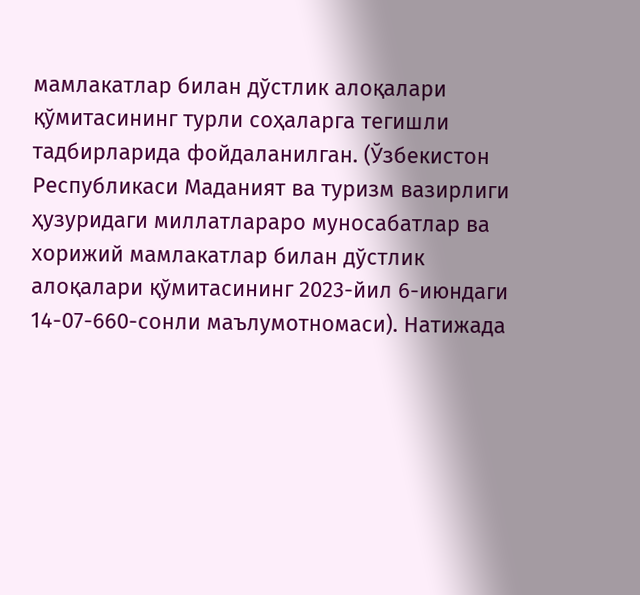мамлакатлар билан дўстлик алоқалари қўмитасининг турли соҳаларга тегишли тадбирларида фойдаланилган. (Ўзбекистон Республикаси Маданият ва туризм вазирлиги ҳузуридаги миллатлараро муносабатлар ва хорижий мамлакатлар билан дўстлик алоқалари қўмитасининг 2023-йил 6-июндаги 14-07-660-сонли маълумотномаси). Натижада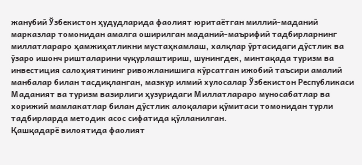жанубий Ўзбекистон ҳудудларида фаолият юритаётган миллий-маданий марказлар томонидан амалга оширилган маданий-маърифий тадбирларнинг миллатлараро ҳамжиҳатликни мустаҳкамлаш, халқлар ўртасидаги дўстлик ва ўзаро ишонч ришталарини чуқурлаштириш, шунингдек, минтақада туризм ва инвестиция салоҳиятининг ривожланишига кўрсатган ижобий таъсири амалий манбалар билан тасдиқланган, мазкур илмий хулосалар Ўзбекистон Республикаси Маданият ва туризм вазирлиги ҳузуридаги Миллатлараро муносабатлар ва хорижий мамлакатлар билан дўстлик алоқалари қўмитаси томонидан турли тадбирларда методик асос сифатида қўлланилган.
Қашқадарё вилоятида фаолият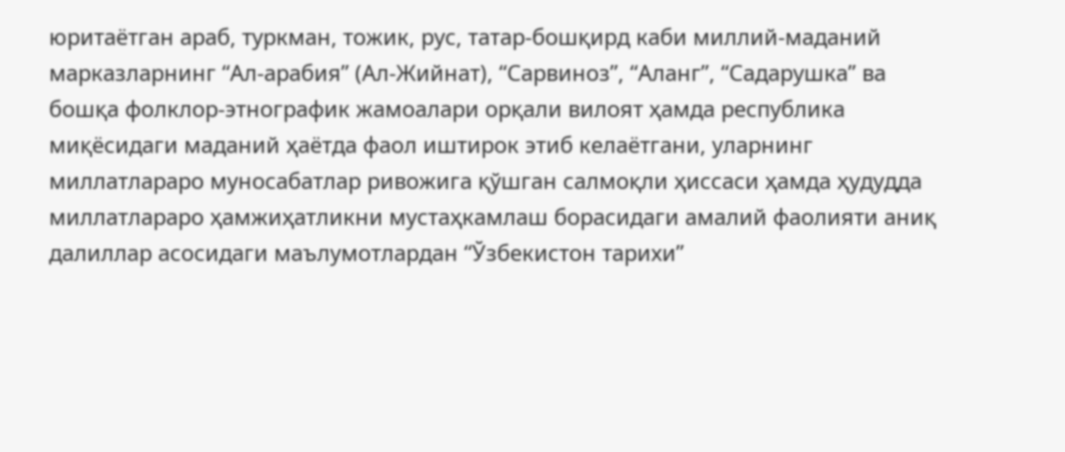юритаётган араб, туркман, тожик, рус, татар-бошқирд каби миллий-маданий марказларнинг “Ал-арабия” (Ал-Жийнат), “Сарвиноз”, “Аланг”, “Садарушка” ва бошқа фолклор-этнографик жамоалари орқали вилоят ҳамда республика миқёсидаги маданий ҳаётда фаол иштирок этиб келаётгани, уларнинг миллатлараро муносабатлар ривожига қўшган салмоқли ҳиссаси ҳамда ҳудудда миллатлараро ҳамжиҳатликни мустаҳкамлаш борасидаги амалий фаолияти аниқ далиллар асосидаги маълумотлардан “Ўзбекистон тарихи”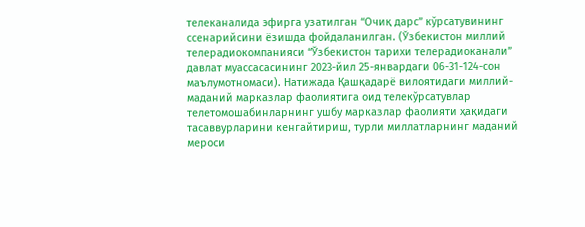телеканалида эфирга узатилган “Очиқ дарс” кўрсатувининг ссенарийсини ёзишда фойдаланилган. (Ўзбекистон миллий телерадиокомпанияси “Ўзбекистон тарихи телерадиоканали” давлат муассасасининг 2023-йил 25-январдаги 06-31-124-сон маълумотномаси). Натижада Қашқадарё вилоятидаги миллий-маданий марказлар фаолиятига оид телекўрсатувлар телетомошабинларнинг ушбу марказлар фаолияти ҳақидаги тасаввурларини кенгайтириш, турли миллатларнинг маданий мероси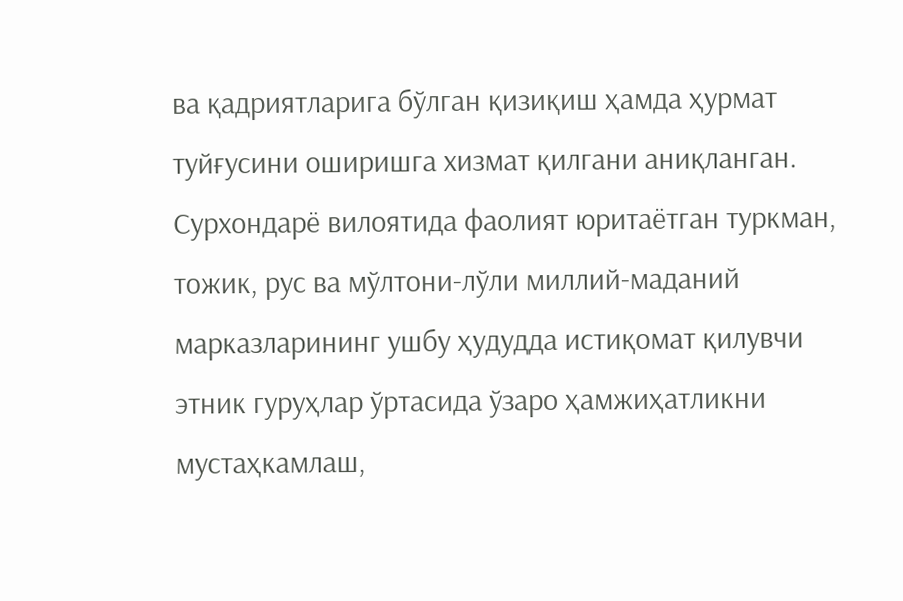ва қадриятларига бўлган қизиқиш ҳамда ҳурмат туйғусини оширишга хизмат қилгани аниқланган.
Сурхондарё вилоятида фаолият юритаётган туркман, тожик, рус ва мўлтони-лўли миллий-маданий марказларининг ушбу ҳудудда истиқомат қилувчи этник гуруҳлар ўртасида ўзаро ҳамжиҳатликни мустаҳкамлаш,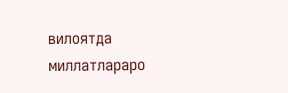вилоятда миллатлараро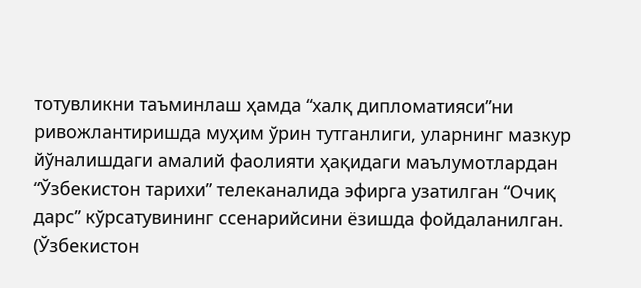тотувликни таъминлаш ҳамда “халқ дипломатияси”ни ривожлантиришда муҳим ўрин тутганлиги, уларнинг мазкур йўналишдаги амалий фаолияти ҳақидаги маълумотлардан “Ўзбекистон тарихи” телеканалида эфирга узатилган “Очиқ дарс” кўрсатувининг ссенарийсини ёзишда фойдаланилган. (Ўзбекистон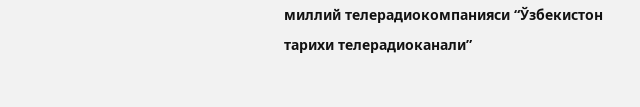миллий телерадиокомпанияси “Ўзбекистон тарихи телерадиоканали”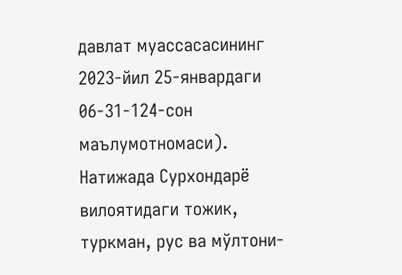давлат муассасасининг 2023-йил 25-январдаги 06-31-124-сон маълумотномаси). Натижада Сурхондарё вилоятидаги тожик, туркман, рус ва мўлтони-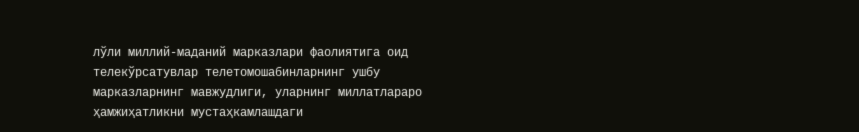лўли миллий-маданий марказлари фаолиятига оид телекўрсатувлар телетомошабинларнинг ушбу марказларнинг мавжудлиги, уларнинг миллатлараро ҳамжиҳатликни мустаҳкамлашдаги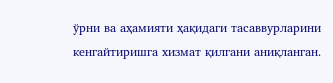ўрни ва аҳамияти ҳақидаги тасаввурларини кенгайтиришга хизмат қилгани аниқланган.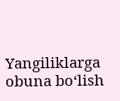Yangiliklarga obuna bo‘lish